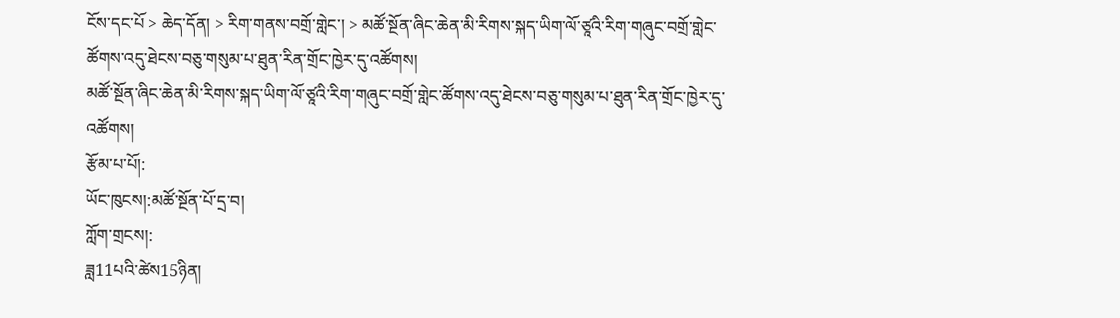ངོས་དང་པོ > ཆེད་དོན། > རིག་གནས་བགྲོ་གླེང་། > མཚོ་སྔོན་ཞིང་ཆེན་མི་རིགས་སྐད་ཡིག་ལོ་ཙཱའི་རིག་གཞུང་བགྲོ་གླེང་ཚོགས་འདུ་ཐེངས་བཅུ་གསུམ་པ་ཐུན་རིན་གྲོང་ཁྱེར་དུ་འཚོགས།
མཚོ་སྔོན་ཞིང་ཆེན་མི་རིགས་སྐད་ཡིག་ལོ་ཙཱའི་རིག་གཞུང་བགྲོ་གླེང་ཚོགས་འདུ་ཐེངས་བཅུ་གསུམ་པ་ཐུན་རིན་གྲོང་ཁྱེར་དུ་འཚོགས།
རྩོམ་པ་པོ།:
ཡོང་ཁུངས།:མཚོ་སྔོན་པོ་དྲ་བ།
ཀློག་གྲངས།:
ཟླ11པའི་ཚེས15ཉིན།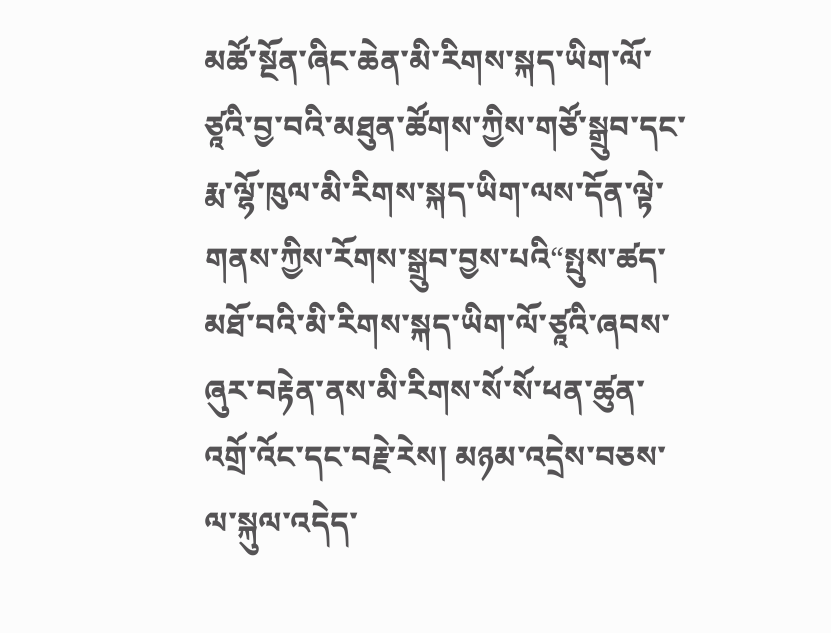མཚོ་སྔོན་ཞིང་ཆེན་མི་རིགས་སྐད་ཡིག་ལོ་ཙཱའི་བྱ་བའི་མཐུན་ཚོགས་ཀྱིས་གཙོ་སྒྲུབ་དང་རྨ་ལྷོ་ཁུལ་མི་རིགས་སྐད་ཡིག་ལས་དོན་ལྟེ་གནས་ཀྱིས་རོགས་སྒྲུབ་བྱས་པའི“སྤུས་ཚད་མཐོ་བའི་མི་རིགས་སྐད་ཡིག་ལོ་ཙཱའི་ཞབས་ཞུར་བརྟེན་ནས་མི་རིགས་སོ་སོ་ཕན་ཚུན་འགྲོ་འོང་དང་བརྗེ་རེས། མཉམ་འདྲེས་བཅས་ལ་སྐུལ་འདེད་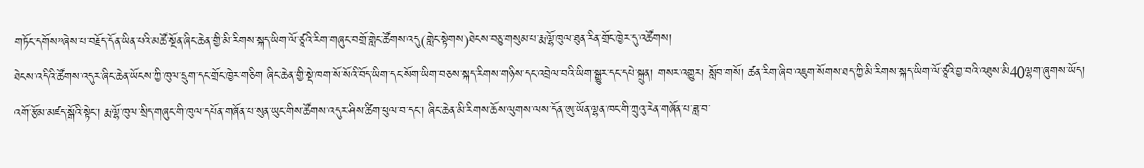གཏོང་དགོས”ཞེས་པ་བརྗོད་དོན་ཡིན་པའི་མཚོ་སྔོན་ཞིང་ཆེན་གྱི་མི་རིགས་སྐད་ཡིག་ལོ་ཙཱའི་རིག་གཞུང་བགྲོ་གླེང་ཚོགས་འདུ(གླེང་སྟེགས)ཐེངས་བཅུ་གསུམ་པ་རྨ་ལྷོ་ཁུལ་ཐུན་རིན་གྲོང་ཁྱེར་དུ་འཚོགས།
ཐེངས་འདིའི་ཚོགས་འདུར་ཞིང་ཆེན་ཡོངས་ཀྱི་ཁུལ་དྲུག་དང་གྲོང་ཁྱེར་གཅིག ཞིང་ཆེན་གྱི་སྡེ་ཁག་སོ་སོའི་བོད་ཡིག་དང་སོག་ཡིག་བཅས་སྐད་རིགས་གཉིས་དང་འབྲེལ་བའི་ཡིག་སྒྱུར་དང་དཔེ་སྐྲུན། གསར་འགྱུར། སློབ་གསོ། ཚན་རིག་ཞིབ་འཇུག་སོགས་ཐད་ཀྱི་མི་རིགས་སྐད་ཡིག་ལོ་ཙཱའི་བྱ་བའི་འཐུས་མི40ལྷག་ཞུགས་ཡོད།
འགོ་རྩོམ་མཛད་སྒོའི་སྟེང་། རྨ་ལྷོ་ཁུལ་སྲིད་གཞུང་གི་ཁུལ་དཔོན་གཞོན་པ་སུན་ཡུང་གིས་ཚོགས་འདུར་ཤིས་ཚིག་ཕུལ་བ་དང་། ཞིང་ཆེན་མི་རིགས་ཆོས་ལུགས་ལས་དོན་ཨུ་ཡོན་ལྷན་ཁང་གི་ཀྲུའུ་རེན་གཞོན་པ་ཟླ་བ་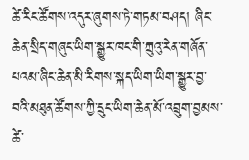ཚེ་རིང་ཚོགས་འདུར་ཞུགས་ཏེ་གཏམ་བཤད། ཞིང་ཆེན་སྲིད་གཞུང་ཡིག་སྒྱུར་ཁང་གི་ཀྲུའུ་རེན་གཞོན་པའམ་ཞིང་ཆེན་མི་རིགས་སྐད་ཡིག་ཡིག་སྒྱུར་བྱ་བའི་མཐུན་ཚོགས་ཀྱི་དྲུང་ཡིག་ཆེན་མོ་འབྲུག་བྱམས་ཚེ་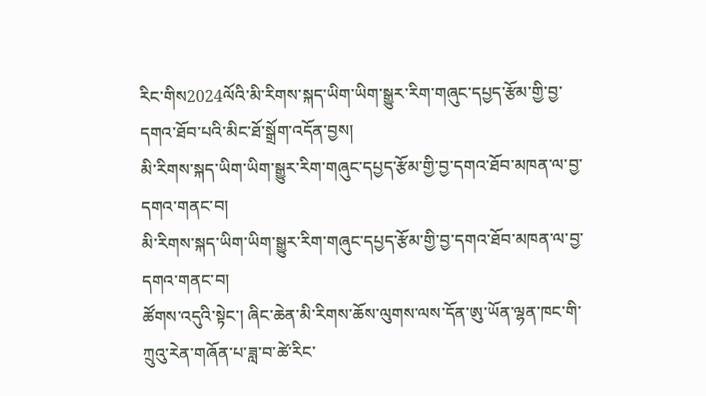རིང་གིས2024ལོའི་མི་རིགས་སྐད་ཡིག་ཡིག་སྒྱུར་རིག་གཞུང་དཔྱད་རྩོམ་གྱི་བྱ་དགའ་ཐོབ་པའི་མིང་ཐོ་སྒྲོག་འདོན་བྱས།
མི་རིགས་སྐད་ཡིག་ཡིག་སྒྱུར་རིག་གཞུང་དཔྱད་རྩོམ་གྱི་བྱ་དགའ་ཐོབ་མཁན་ལ་བྱ་དགའ་གནང་བ།
མི་རིགས་སྐད་ཡིག་ཡིག་སྒྱུར་རིག་གཞུང་དཔྱད་རྩོམ་གྱི་བྱ་དགའ་ཐོབ་མཁན་ལ་བྱ་དགའ་གནང་བ།
ཚོགས་འདུའི་སྟེང་། ཞིང་ཆེན་མི་རིགས་ཆོས་ལུགས་ལས་དོན་ཨུ་ཡོན་ལྷན་ཁང་གི་ཀྲུའུ་རེན་གཞོན་པ་ཟླ་བ་ཚེ་རིང་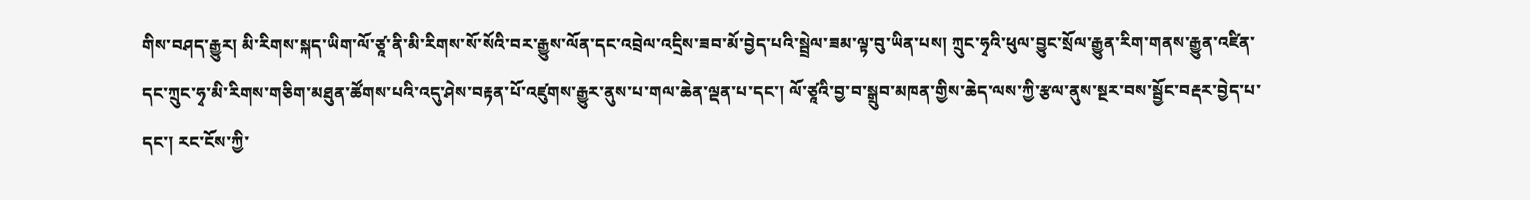གིས་བཤད་རྒྱུར། མི་རིགས་སྐད་ཡིག་ལོ་ཙཱ་ནི་མི་རིགས་སོ་སོའི་བར་རྒྱུས་ལོན་དང་འབྲེལ་འདྲིས་ཟབ་མོ་བྱེད་པའི་སྦྲེལ་ཟམ་ལྟ་བུ་ཡིན་པས། ཀྲུང་ཧྭའི་ཕུལ་བྱུང་སྲོལ་རྒྱུན་རིག་གནས་རྒྱུན་འཛིན་དང་ཀྲུང་ཧྭ་མི་རིགས་གཅིག་མཐུན་ཚོགས་པའི་འདུ་ཤེས་བརྟན་པོ་འཛུགས་རྒྱུར་ནུས་པ་གལ་ཆེན་ལྡན་པ་དང་། ལོ་ཙཱའི་བྱ་བ་སྒྲུབ་མཁན་གྱིས་ཆེད་ལས་ཀྱི་རྩལ་ནུས་སྔར་བས་སྦྱོང་བརྡར་བྱེད་པ་དང་། རང་ངོས་ཀྱི་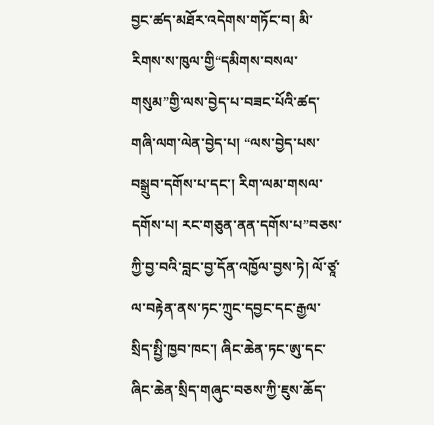བྱང་ཚད་མཐོར་འདེགས་གཏོང་བ། མི་རིགས་ས་ཁུལ་གྱི“དམིགས་བསལ་གསུམ”གྱི་ལས་བྱེད་པ་བཟང་པོའི་ཚད་གཞི་ལག་ལེན་བྱེད་པ། “ལས་བྱེད་པས་བསྒྲུབ་དགོས་པ་དང་། རིག་ལམ་གསལ་དགོས་པ། རང་གཅུན་ནན་དགོས་པ”བཅས་ཀྱི་བྱ་བའི་བླང་བྱ་དོན་འཁྱོལ་བྱས་ཏེ། ལོ་ཙཱ་ལ་བརྟེན་ནས་ཏང་ཀྲུང་དབྱང་དང་རྒྱལ་སྲིད་སྤྱི་ཁྱབ་ཁང་། ཞིང་ཆེན་ཏང་ཨུ་དང་ཞིང་ཆེན་སྲིད་གཞུང་བཅས་ཀྱི་ཇུས་ཆོད་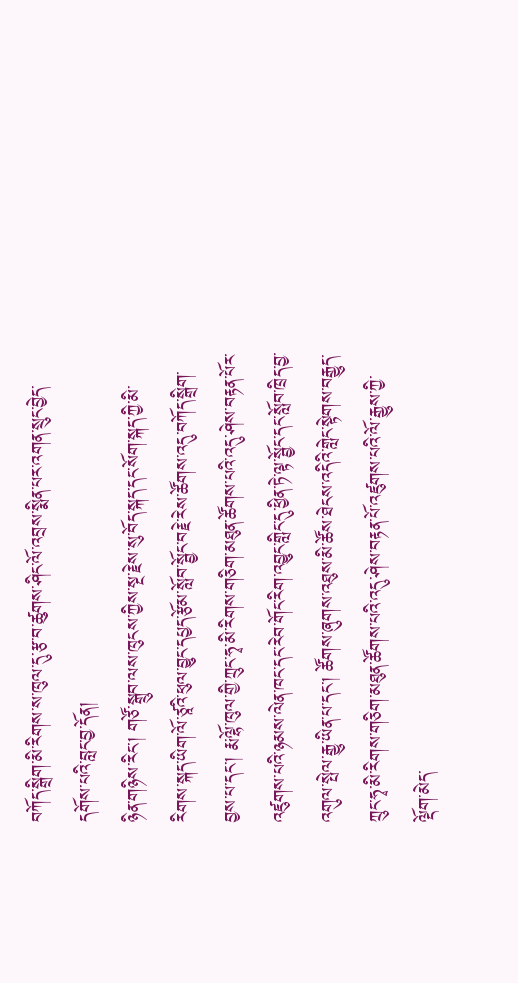བཀོད་སྒྲིག་མི་རིགས་ས་ཁུལ་དུ་རྩ་བ་ཚུགས་ཤིང་ལོ་འབྲས་སྨིན་པར་འགན་སྲུང་བྱེད་དགོས་པའི་བླང་བྱ་དོན།
ཉིན་གཉིས་རིང་། གཙོ་སྒྲུབ་ལས་ཁུངས་ཀྱིས་སྔ་རྗེས་སུ་བོད་སྐད་དང་སོག་སྐད་ཀྱི་མི་རིགས་སྐད་ཡིག་ལོ་ཙཱའི་ཕུལ་བྱུང་དཔྱད་རྩོམ་སློབ་སྦྱོང་བརྗེ་རེས་ཚོགས་འདུ་བཀོད་སྒྲིག་བྱས་པ་དང་། རྨ་ལྷོ་ཁུལ་གྱི་ཀྲུང་ཧྭ་མི་རིགས་གཅིག་མཐུན་ཚོགས་པའི་འདུ་ཤེས་བརྟན་པོར་འཛུགས་པའི་ཉམས་ལེན་ཁང་དང་རེབ་གོང་རིག་འབྱུང་གླིང་དུ་ཕྱིན་ཏེ་ལྟ་སྦྱོང་དང་སློབ་ཁྲིད་བྱ་འགུལ་སྤེལ་རྒྱུ་ཡིན་པ་དང་། ཚོགས་ཞུགས་འཐུས་མི་ཚོས་ཐེངས་འདིའི་གླེང་སྟེགས་བརྒྱུད་ཀྲུང་ཧྭ་མི་རིགས་གཅིག་མཐུན་ཚོགས་པའི་འདུ་ཤེས་བརྟན་པོ་འཛུགས་པའི་ལོ་རྒྱུས་ཀྱི་ལྡོག་མེད་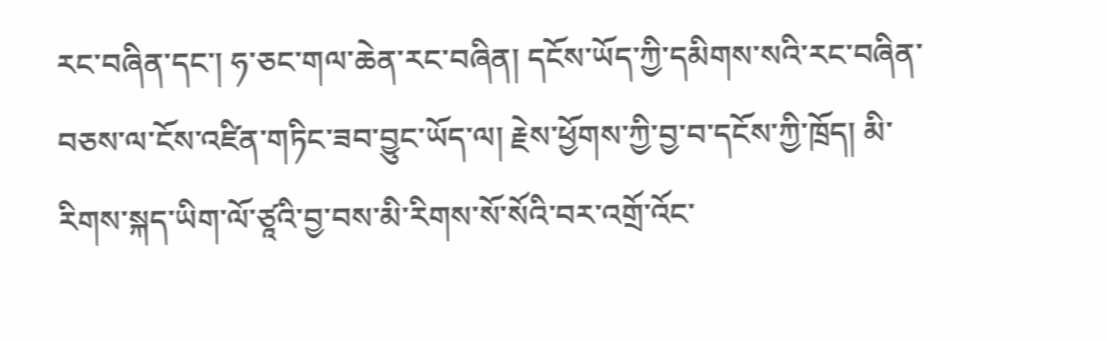རང་བཞིན་དང་། ཧ་ཅང་གལ་ཆེན་རང་བཞིན། དངོས་ཡོད་ཀྱི་དམིགས་སའི་རང་བཞིན་བཅས་ལ་ངོས་འཛིན་གཏིང་ཟབ་བྱུང་ཡོད་ལ། རྗེས་ཕྱོགས་ཀྱི་བྱ་བ་དངོས་ཀྱི་ཁྲོད། མི་རིགས་སྐད་ཡིག་ལོ་ཙཱའི་བྱ་བས་མི་རིགས་སོ་སོའི་བར་འགྲོ་འོང་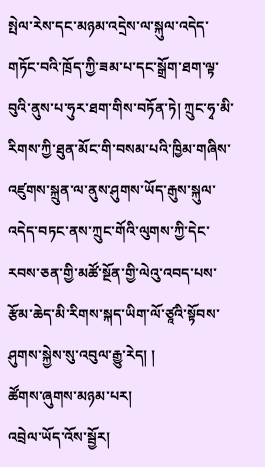སྤེལ་རེས་དང་མཉམ་འདྲེས་ལ་སྐུལ་འདེད་གཏོང་བའི་ཁྲོད་ཀྱི་ཟམ་པ་དང་སྒྲོག་ཐག་ལྟ་བུའི་ནུས་པ་ཧུར་ཐག་གིས་བཏོན་ཏེ། ཀྲུང་ཧྭ་མི་རིགས་ཀྱི་ཐུན་མོང་གི་བསམ་པའི་ཁྱིམ་གཞིས་འཛུགས་སྐྲུན་ལ་ནུས་ཤུགས་ཡོད་རྒུས་སྐུལ་འདེད་བཏང་ནས་ཀྲུང་གོའི་ལུགས་ཀྱི་དེང་རབས་ཅན་གྱི་མཚོ་སྔོན་གྱི་ལེའུ་འབད་པས་རྩོམ་ཆེད་མི་རིགས་སྐད་ཡིག་ལོ་ཙཱའི་སྟོབས་ཤུགས་སྐྱེས་སུ་འབུལ་རྒྱུ་རེད། །
ཚོགས་ཞུགས་མཉམ་པར།
འབྲེལ་ཡོད་འོས་སྦྱོར།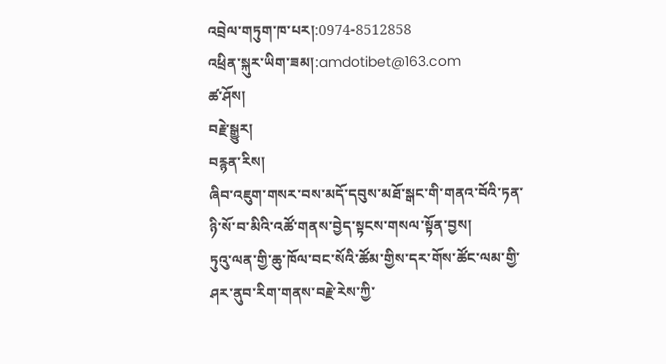འབྲེལ་གཏུག་ཁ་པར།:0974-8512858
འཕྲིན་སྐུར་ཡིག་ཟམ།:amdotibet@163.com
ཚ་ཤོས།
བརྗེ་སྒྱུར།
བརྙན་རིས།
ཞིབ་འཇུག་གསར་བས་མདོ་དབུས་མཐོ་སྒང་གི་གནའ་བོའི་ཏན་ཉི་སོ་བ་མིའི་འཚོ་གནས་བྱེད་སྟངས་གསལ་སྟོན་བྱས།
ཏུའུ་ལན་གྱི་ཆུ་ཁོལ་བང་སོའི་ཚོམ་གྱིས་དར་གོས་ཚོང་ལམ་གྱི་ཤར་ནུབ་རིག་གནས་བརྗེ་རེས་ཀྱི་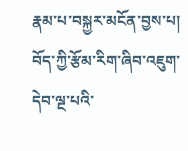རྣམ་པ་བསྐྱར་མངོན་བྱས་པ།
བོད་ཀྱི་རྩོམ་རིག་ཞིབ་འཇུག་དེབ་ལྔ་པའི་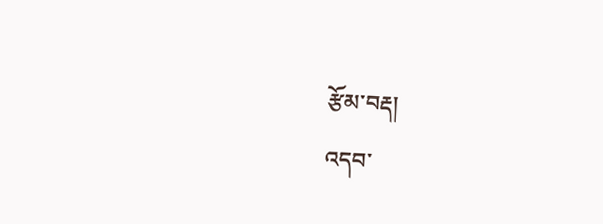རྩོམ་བརྡ།
འདབ་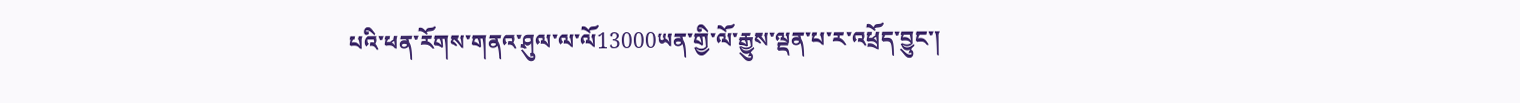པའི་ཕན་རོགས་གནའ་ཤུལ་ལ་ལོ13000ཡན་གྱི་ལོ་རྒྱུས་ལྡན་པ་ར་འཕྲོད་བྱུང་།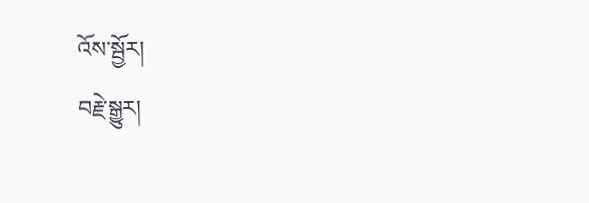འོས་སྦྱོར།
བརྗེ་སྒྱུར།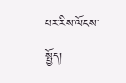པར་རིས་ལོངས་སྤྱོད།